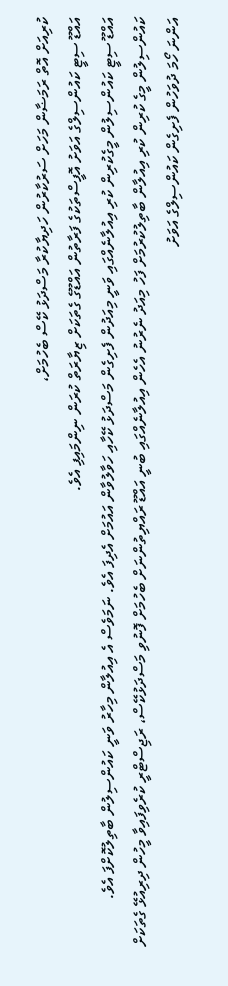ކުރިއަށް އޮތް ރަމަޟާން މަހަށް ސަރުކާރުން ހަދިޔާކުރާ މަސްދަޅު ކޭސް ބެހުމަށް،
އައްޑޫ ސިޓީ ކައުންސިލްގެ އަވަށު އޮފީސްތަކުގެ ފަރާތުން އައްޑޫގެ ގެތަކަށް ޒިޔާރަތް ކުރަން ނިންމައިފި އެވެ.
އައްޑޫ ސިޓީ ކައުންސިލުން މީގެކުރިން ކުރި އިއުލާނެއްގައި ވަނީ މިއަދުން ފެށިގެން މަސްދަޅު ކޭހާއި ހަވާލުވާން އައުމަށް އެދިފަ އެވެ. ނަމަވެސް އެ އިއުލާން މިހާރު ވަނީ ކައުންސިލުން ބާތިލުކޮށްފަ އެވެ.
ކައުންސިލުން މީގެ ކުރިން ކުރި އިއުލާން ބާތިލުކުރުމަށް ފަހު މިއަދު ނެރުނު އެހެން އިއުލާނެއްގައި ބުނީ އައްޑޫ ރައްޔިތުންނަށް ބެހުމަށް ފޮނުވި މަސްދަޅުކޭސް، ރަޖިސްޓްރީ ކުރެވިފައިވާ މީހުން ދިރިއުޅޭ ގެތަކަށް އަންނަ ހޯމަ ދުވަހުން ފެށިގެން ކައުންސިލްގެ އަވަށު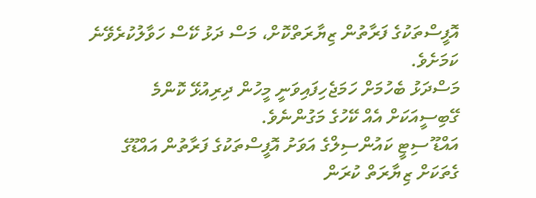އޮފީސްތަކުގެ ފަރާތުން ޒިޔާރަތްކޮށް، މަސް ދަޅު ކޭސް ހަވާލުކުރެވޭނެ ކަމަށެވެ.
މަސްދަޅު ބެހުމަށް ހަމަޖެހިފައިވަނީ މީހުން ދިރިއުޅޭ ކޮންމެ ގޭބިސީއަކަށް އެއް ކޭހުގެ މަގުންނެވެ.
އައްޑޫ ސިޓީ ކައުންސިލްގެ އަވަށު އޮފީސްތަކުގެ ފަރާތުން އައްޑޫގެ ގެތަކަށް ޒިޔާރަތް ކުރަން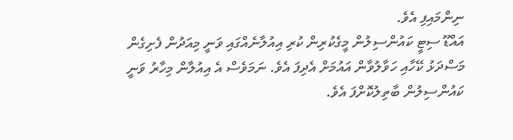ނިންމައިފި އެވެ.
އައްޑޫ ސިޓީ ކައުންސިލުން މީގެކުރިން ކުރި އިއުލާނެއްގައި ވަނީ މިއަދުން ފެށިގެން މަސްދަޅު ކޭހާއި ހަވާލުވާން އައުމަށް އެދިފަ އެވެ. ނަމަވެސް އެ އިއުލާން މިހާރު ވަނީ ކައުންސިލުން ބާތިލުކޮށްފަ އެވެ.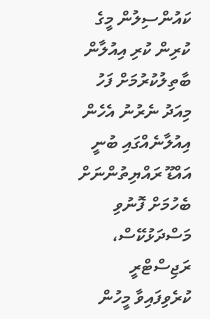ކައުންސިލުން މީގެ ކުރިން ކުރި އިއުލާން ބާތިލުކުރުމަށް ފަހު މިއަދު ނެރުނު އެހެން އިއުލާނެއްގައި ބުނީ އައްޑޫ ރައްޔިތުންނަށް ބެހުމަށް ފޮނުވި މަސްދަޅުކޭސް، ރަޖިސްޓްރީ ކުރެވިފައިވާ މީހުން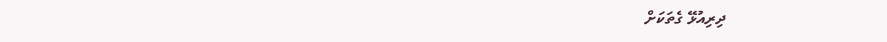ދިރިއުޅޭ ގެތަކަށް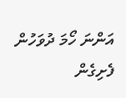އަންނަ ހޯމަ ދުވަހުން ފެށިގެން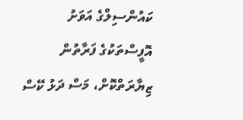ކައުންސިލްގެ އަވަށު އޮފީސްތަކުގެ ފަރާތުން ޒިޔާރަތްކޮށް، މަސް ދަޅު ކޭސް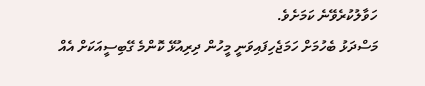ހަވާލުކުރެވޭނެ ކަމަށެވެ.
މަސްދަޅު ބެހުމަށް ހަމަޖެހިފައިވަނީ މީހުން ދިރިއުޅޭ ކޮންމެ ގޭބިސީއަކަށް އެއް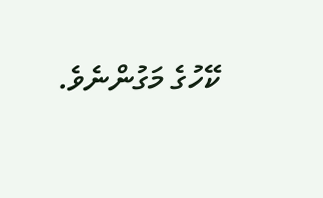ކޭހުގެ މަގުންނެވެ.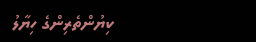ކިޔުންތެރިންގެ ހިޔާލު